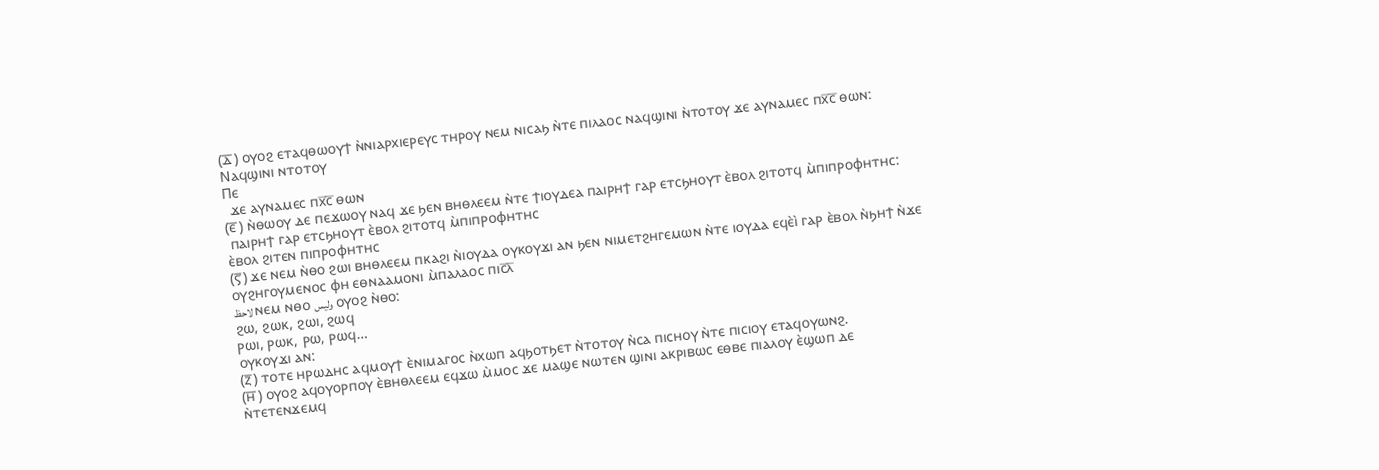(ⲇ︦) ⲟⲩⲟϩ ⲉⲧⲁϥⲑⲱⲟⲩϯ ⲛ̀ⲛⲓⲁⲣⲭⲓⲉⲣⲉⲩⲥ ⲧⲏⲣⲟⲩ ⲛⲉⲙ ⲛⲓⲥⲁϧ ⲛ̀ⲧⲉ ⲡⲓⲗⲁⲟⲥ ⲛⲁϥϣⲓⲛⲓ ⲛ̀ⲧⲟⲧⲟⲩ ϫⲉ ⲁⲩⲛⲁⲙⲉⲥ ⲡⲭ̅ⲥ̅ ⲑⲱⲛ:
Ⲛⲁϥϣⲓⲛⲓ ⲛⲧⲟⲧⲟⲩ
Ⲡⲉ
  ϫⲉ ⲁⲩⲛⲁⲙⲉⲥ ⲡⲭ̅ⲥ̅ ⲑⲱⲛ
(ⲉ︦) ⲛ̀ⲑⲱⲟⲩ ⲇⲉ ⲡⲉϫⲱⲟⲩ ⲛⲁϥ ϫⲉ ϧⲉⲛ ⲃⲏⲑⲗⲉⲉⲙ ⲛ̀ⲧⲉ ϯⲓⲟⲩⲇⲉⲁ ⲡⲁⲓⲣⲏϯ ⲅⲁⲣ ⲉⲧⲥϧⲏⲟⲩⲧ ⲉ̀ⲃⲟⲗ ϩⲓⲧⲟⲧϥ ⲙ̀ⲡⲓⲡⲣⲟⲫⲏⲧⲏⲥ:
 ⲡⲁⲓⲣⲏϯ ⲅⲁⲣ ⲉⲧⲥϧⲏⲟⲩⲧ ⲉ̀ⲃⲟⲗ ϩⲓⲧⲟⲧϥ ⲙ̀ⲡⲓⲡⲣⲟⲫⲏⲧⲏⲥ
ⲉ̀ⲃⲟⲗ ϩⲓⲧⲉⲛ ⲡⲓⲡⲣⲟⲫⲏⲧⲏⲥ
(ⲋ︦) ϫⲉ ⲛⲉⲙ ⲛ̀ⲑⲟ ϩⲱⲓ ⲃⲏⲑⲗⲉⲉⲙ ⲡⲕⲁϩⲓ ⲛ̀ⲓⲟⲩⲇⲁ ⲟⲩⲕⲟⲩϫⲓ ⲁⲛ ϧⲉⲛ ⲛⲓⲙⲉⲧϩⲏⲅⲉⲙⲱⲛ ⲛ̀ⲧⲉ ⲓⲟⲩⲇⲁ ⲉϥⲉ̀ⲓ̀ ⲅⲁⲣ ⲉ̀ⲃⲟⲗ ⲛ̀ϧⲏϯ ⲛ̀ϫⲉ ⲟⲩϩⲏⲅⲟⲩⲙⲉⲛⲟⲥ ⲫⲏ ⲉⲑⲛⲁⲁⲙⲟⲛⲓ ⲙ̀ⲡⲁⲗⲁⲟⲥ ⲡⲓⲥ̅ⲗ̅
لاحظ ⲛⲉⲙ ⲛⲑⲟ وليس ⲟⲩⲟϩ ⲛ̀ⲑⲟ:
ϩⲱ, ϩⲱⲕ, ϩⲱⲓ, ϩⲱϥ
ⲣⲱⲓ, ⲣⲱⲕ, ⲣⲱ, ⲣⲱϥ…
ⲟⲩⲕⲟⲩϫⲓ ⲁⲛ:
(ⲍ︦) ⲧⲟⲧⲉ ⲏⲣⲱⲇⲏⲥ ⲁϥⲙⲟⲩϯ ⲉ̀ⲛⲓⲙⲁⲅⲟⲥ ⲛ̀ⲭⲱⲡ ⲁϥϧⲟⲧϧⲉⲧ ⲛ̀ⲧⲟⲧⲟⲩ ⲛ̀ⲥⲁ ⲡⲓⲥⲏⲟⲩ ⲛ̀ⲧⲉ ⲡⲓⲥⲓⲟⲩ ⲉⲧⲁϥⲟⲩⲱⲛϩ.
(ⲏ︦) ⲟⲩⲟϩ ⲁϥⲟⲩⲟⲣⲡⲟⲩ ⲉ̀ⲃⲏⲑⲗⲉⲉⲙ ⲉϥϫⲱ ⲙ̀ⲙⲟⲥ ϫⲉ ⲙⲁϣⲉ ⲛⲱⲧⲉⲛ ϣⲓⲛⲓ ⲁⲕⲣⲓⲃⲱⲥ ⲉⲑⲃⲉ ⲡⲓⲁⲗⲟⲩ ⲉ̀ϣⲱⲡ ⲇⲉ ⲛ̀ⲧⲉⲧⲉⲛϫⲉⲙϥ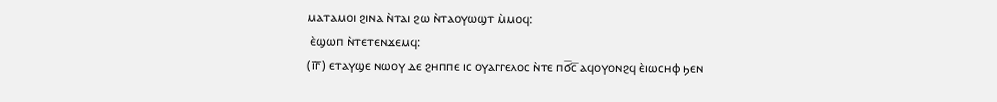ⲙⲁⲧⲁⲙⲟⲓ ϩⲓⲛⲁ ⲛ̀ⲧⲁⲓ ϩⲱ ⲛ̀ⲧⲁⲟⲩⲱϣⲧ ⲙ̀ⲙⲟϥ:
 ⲉ̀ϣⲱⲡ ⲛ̀ⲧⲉⲧⲉⲛϫⲉⲙϥ:
(ⲓ︦ⲅ︦) ⲉⲧⲁⲩϣⲉ ⲛⲱⲟⲩ ⲇⲉ ϩⲏⲡⲡⲉ ⲓⲥ ⲟⲩⲁⲅⲅⲉⲗⲟⲥ ⲛ̀ⲧⲉ ⲡϭ̅ⲥ̅ ⲁϥⲟⲩⲟⲛϩϥ ⲉ̀ⲓⲱⲥⲏⲫ ϧⲉⲛ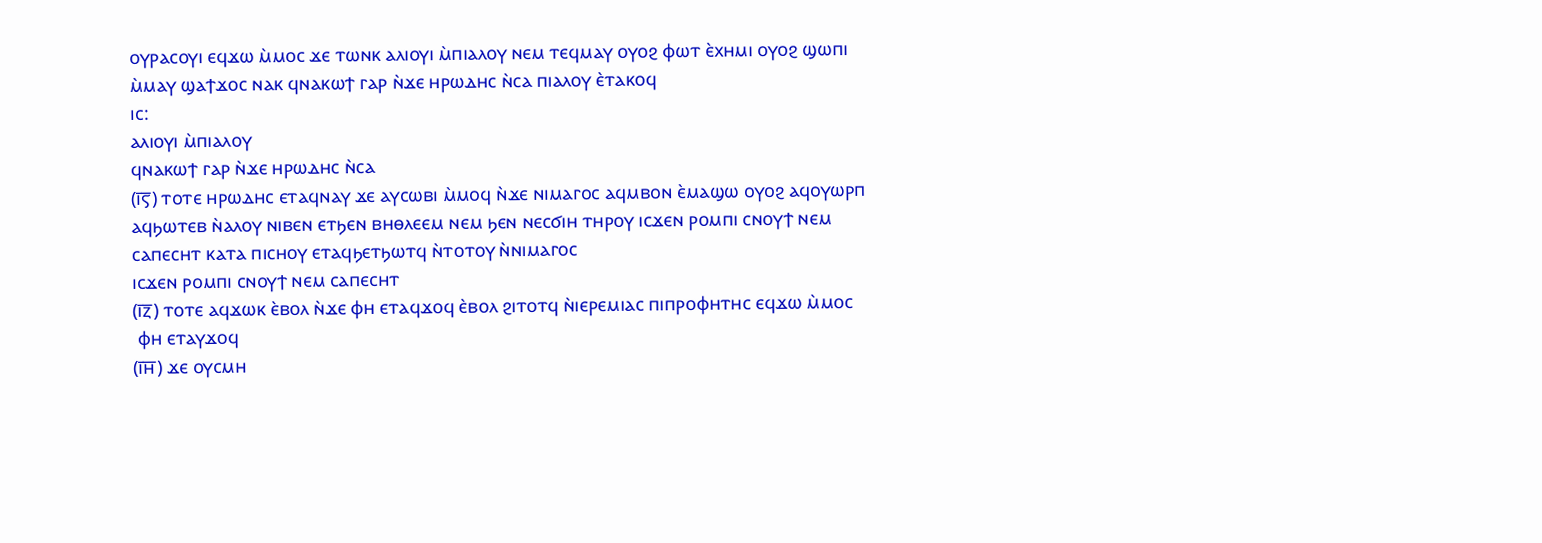ⲟⲩⲣⲁⲥⲟⲩⲓ ⲉϥϫⲱ ⲙ̀ⲙⲟⲥ ϫⲉ ⲧⲱⲛⲕ ⲁⲗⲓⲟⲩⲓ ⲙ̀ⲡⲓⲁⲗⲟⲩ ⲛⲉⲙ ⲧⲉϥⲙⲁⲩ ⲟⲩⲟϩ ⲫⲱⲧ ⲉ̀ⲭⲏⲙⲓ ⲟⲩⲟϩ ϣⲱⲡⲓ ⲙ̀ⲙⲁⲩ ϣⲁϯϫⲟⲥ ⲛⲁⲕ ϥⲛⲁⲕⲱϯ ⲅⲁⲣ ⲛ̀ϫⲉ ⲏⲣⲱⲇⲏⲥ ⲛ̀ⲥⲁ ⲡⲓⲁⲗⲟⲩ ⲉ̀ⲧⲁⲕⲟϥ
ⲓⲥ:
ⲁⲗⲓⲟⲩⲓ ⲙ̀ⲡⲓⲁⲗⲟⲩ
ϥⲛⲁⲕⲱϯ ⲅⲁⲣ ⲛ̀ϫⲉ ⲏⲣⲱⲇⲏⲥ ⲛ̀ⲥⲁ
(ⲓ︦ⲋ︦) ⲧⲟⲧⲉ ⲏⲣⲱⲇⲏⲥ ⲉⲧⲁϥⲛⲁⲩ ϫⲉ ⲁⲩⲥⲱⲃⲓ ⲙ̀ⲙⲟϥ ⲛ̀ϫⲉ ⲛⲓⲙⲁⲅⲟⲥ ⲁϥⲙⲃⲟⲛ ⲉ̀ⲙⲁϣⲱ ⲟⲩⲟϩ ⲁϥⲟⲩⲱⲣⲡ ⲁϥϧⲱⲧⲉⲃ ⲛ̀ⲁⲗⲟⲩ ⲛⲓⲃⲉⲛ ⲉⲧϧⲉⲛ ⲃⲏⲑⲗⲉⲉⲙ ⲛⲉⲙ ϧⲉⲛ ⲛⲉⲥϭⲓⲏ ⲧⲏⲣⲟⲩ ⲓⲥϫⲉⲛ ⲣⲟⲙⲡⲓ ⲥⲛⲟⲩϯ ⲛⲉⲙ ⲥⲁⲡⲉⲥⲏⲧ ⲕⲁⲧⲁ ⲡⲓⲥⲏⲟⲩ ⲉⲧⲁϥϧⲉⲧϧⲱⲧϥ ⲛ̀ⲧⲟⲧⲟⲩ ⲛ̀ⲛⲓⲙⲁⲅⲟⲥ
ⲓⲥϫⲉⲛ ⲣⲟⲙⲡⲓ ⲥⲛⲟⲩϯ ⲛⲉⲙ ⲥⲁⲡⲉⲥⲏⲧ
(ⲓ︦ⲍ︦) ⲧⲟⲧⲉ ⲁϥϫⲱⲕ ⲉ̀ⲃⲟⲗ ⲛ̀ϫⲉ ⲫⲏ ⲉⲧⲁϥϫⲟϥ ⲉ̀ⲃⲟⲗ ϩⲓⲧⲟⲧϥ ⲛ̀ⲓⲉⲣⲉⲙⲓⲁⲥ ⲡⲓⲡⲣⲟⲫⲏⲧⲏⲥ ⲉϥϫⲱ ⲙ̀ⲙⲟⲥ
 ⲫⲏ ⲉⲧⲁⲩϫⲟϥ
(ⲓ︦ⲏ︦) ϫⲉ ⲟⲩⲥⲙⲏ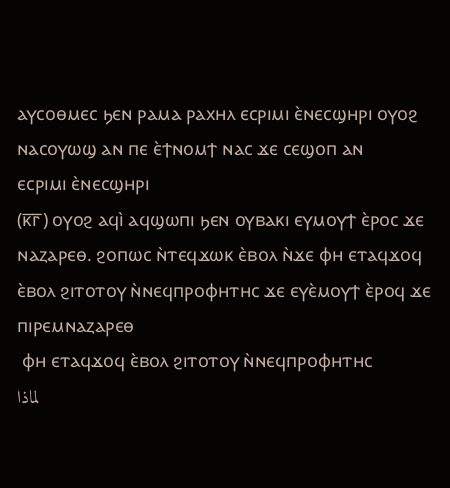ⲁⲩⲥⲟⲑⲙⲉⲥ ϧⲉⲛ ⲣⲁⲙⲁ ⲣⲁⲭⲏⲗ ⲉⲥⲣⲓⲙⲓ ⲉ̀ⲛⲉⲥϣⲏⲣⲓ ⲟⲩⲟϩ ⲛⲁⲥⲟⲩⲱϣ ⲁⲛ ⲡⲉ ⲉ̀ϯⲛⲟⲙϯ ⲛⲁⲥ ϫⲉ ⲥⲉϣⲟⲡ ⲁⲛ
ⲉⲥⲣⲓⲙⲓ ⲉ̀ⲛⲉⲥϣⲏⲣⲓ
(ⲕ︦ⲅ︦) ⲟⲩⲟϩ ⲁϥⲓ̀ ⲁϥϣⲱⲡⲓ ϧⲉⲛ ⲟⲩⲃⲁⲕⲓ ⲉⲩⲙⲟⲩϯ ⲉ̀ⲣⲟⲥ ϫⲉ ⲛⲁⲍⲁⲣⲉⲑ. ϩⲟⲡⲱⲥ ⲛ̀ⲧⲉϥϫⲱⲕ ⲉ̀ⲃⲟⲗ ⲛ̀ϫⲉ ⲫⲏ ⲉⲧⲁϥϫⲟϥ ⲉ̀ⲃⲟⲗ ϩⲓⲧⲟⲧⲟⲩ ⲛ̀ⲛⲉϥⲡⲣⲟⲫⲏⲧⲏⲥ ϫⲉ ⲉⲩⲉ̀ⲙⲟⲩϯ ⲉ̀ⲣⲟϥ ϫⲉ ⲡⲓⲣⲉⲙⲛⲁⲍⲁⲣⲉⲑ
 ⲫⲏ ⲉⲧⲁϥϫⲟϥ ⲉ̀ⲃⲟⲗ ϩⲓⲧⲟⲧⲟⲩ ⲛ̀ⲛⲉϥⲡⲣⲟⲫⲏⲧⲏⲥ
لماذا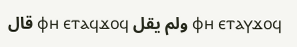قال ⲫⲏ ⲉⲧⲁϥϫⲟϥ ولم يقل ⲫⲏ ⲉⲧⲁⲩϫⲟϥ